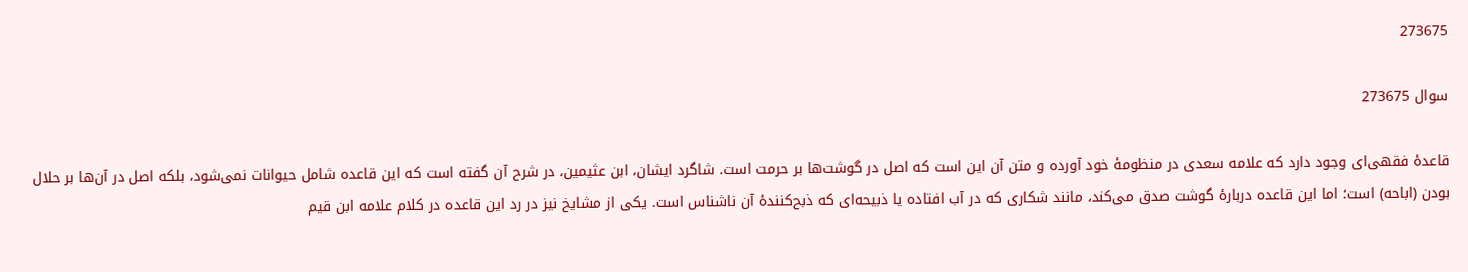273675

سوال 273675

قاعدهٔ فقهی‌ای وجود دارد که علامه سعدی در منظومهٔ خود آورده و متن آن این است که اصل در گوشت‌ها بر حرمت است. شاگرد ایشان، ابن عثیمین، در شرح آن گفته است که این قاعده شامل حیوانات نمی‌شود، بلکه اصل در آن‌ها بر حلال بودن (اباحه) است؛ اما این قاعده دربارهٔ گوشت صدق می‌کند، مانند شکاری که در آب افتاده یا ذبیحه‌ای که ذبح‌کنندهٔ آن ناشناس است. یکی از مشایخ نیز در رد این قاعده در کلام علامه ابن قیم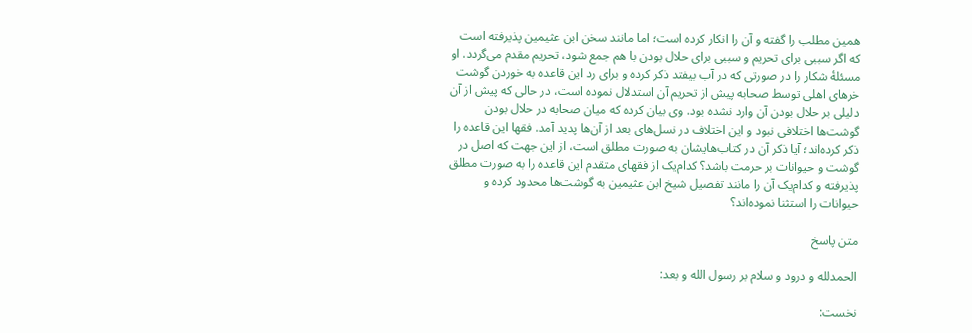همین مطلب را گفته و آن را انکار کرده است؛ اما مانند سخن ابن عثیمین پذیرفته است که اگر سببی برای تحریم و سببی برای حلال بودن با هم جمع شود، تحریم مقدم می‌گردد. او مسئلهٔ شکار را در صورتی که در آب بیفتد ذکر کرده و برای رد این قاعده به خوردن گوشت خرهای اهلی توسط صحابه پیش از تحریم آن استدلال نموده است، در حالی که پیش از آن دلیلی بر حلال بودن آن وارد نشده بود. وی بیان کرده که میان صحابه در حلال بودن گوشت‌ها اختلافی نبود و این اختلاف در نسل‌های بعد از آن‌ها پدید آمد. فقها این قاعده را ذکر کرده‌اند؛ آیا ذکر آن در کتاب‌هایشان به صورت مطلق است، از این جهت که اصل در گوشت و حیوانات بر حرمت باشد؟ کدام‌یک از فقهای متقدم این قاعده را به صورت مطلق پذیرفته و کدام‌یک آن را مانند تفصیل شیخ ابن عثیمین به گوشت‌ها محدود کرده و حیوانات را استثنا نموده‌اند؟

متن پاسخ

الحمدلله و درود و سلام بر رسول الله و بعد:

نخست: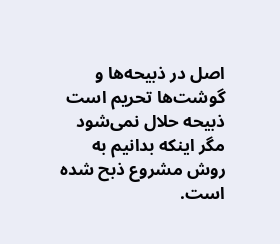اصل در ذبیحه‌ها و گوشت‌ها تحریم است ذبیحه حلال نمی‌شود مگر اینکه بدانیم به روش مشروع ذبح شده است.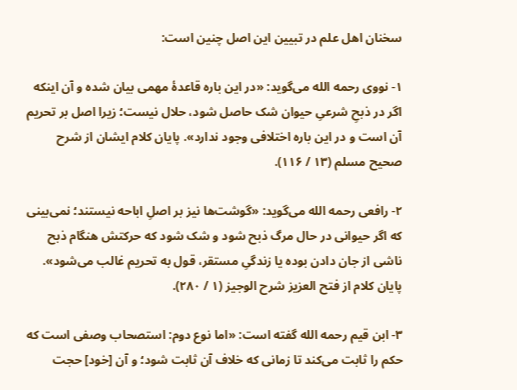سخنان اهل علم در تبیین این اصل چنین است:

۱- نووی رحمه الله می‌گوید: «در این باره قاعدهٔ مهمی بیان شده و آن اینکه اگر در ذبحِ شرعیِ حیوان شک حاصل شود، حلال نیست؛ زیرا اصل بر تحریم آن است و در این باره اختلافی وجود ندارد». پایان کلام ایشان از شرح صحیح مسلم (۱۳ / ۱۱۶).

۲- رافعی رحمه الله می‌گوید: «گوشت‌ها نیز بر اصلِ اباحه نیستند؛ نمی‌بینی که اگر حیوانی در حال مرگ ذبح شود و شک شود که حرکتش هنگام ذبح ناشی از جان دادن بوده یا زندگیِ مستقر، قول به تحریم غالب می‌شود». پایان کلام از فتح العزیز شرح الوجیز (۱ / ۲۸۰).

۳- ابن قیم رحمه الله گفته است: «اما نوع دوم: استصحاب وصفی است که حکم را ثابت می‌کند تا زمانی که خلاف آن ثابت شود؛ و آن [خود] حجت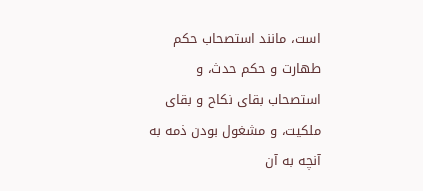است، مانند استصحاب حکم طهارت و حکم حدث، و استصحاب بقای نکاح و بقای ملکیت، و مشغول بودن ذمه به آنچه به آن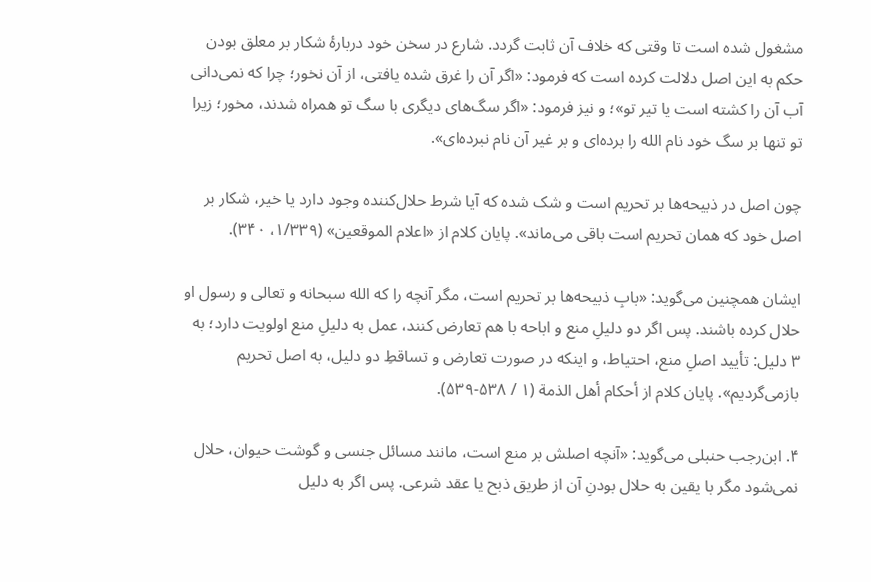مشغول شده است تا وقتی که خلاف آن ثابت گردد. شارع در سخن خود دربارهٔ شکار بر معلق بودن حکم به این اصل دلالت کرده است که فرمود: «اگر آن را غرق شده یافتی، از آن نخور؛ چرا که نمی‌دانی آب آن را کشته است یا تیر تو»؛ و نیز فرمود: «اگر سگ‌های دیگری با سگ تو همراه شدند، مخور؛ زیرا تو تنها بر سگ خود نام الله را برده‌ای و بر غیر آن نام نبرده‌ای».

چون اصل در ذبیحه‌ها بر تحریم است و شک شده که آیا شرط حلال‌کننده وجود دارد یا خیر، شکار بر اصل خود که همان تحریم است باقی می‌ماند». پایان کلام از «اعلام الموقعین» (۱/۳۳۹، ۳۴۰).

ایشان همچنین می‌گوید: «بابِ ذبیحه‌ها بر تحریم است، مگر آنچه را که الله سبحانه و تعالی و رسول او حلال کرده باشند. پس اگر دو دلیلِ منع و اباحه با هم تعارض کنند، عمل به دلیلِ منع اولویت دارد؛ به ۳ دلیل: تأیید اصلِ منع، احتیاط، و اینکه در صورت تعارض و تساقطِ دو دلیل، به اصل تحریم بازمی‌گردیم». پایان کلام از أحكام أهل الذمة (۱ / ۵۳۸-۵۳۹).

۴. ابن‌رجب حنبلی می‌گوید: «آنچه اصلش بر منع است، مانند مسائل جنسی و گوشت حیوان، حلال نمی‌شود مگر با یقین به حلال بودنِ آن از طریق ذبح یا عقد شرعی. پس اگر به دلیل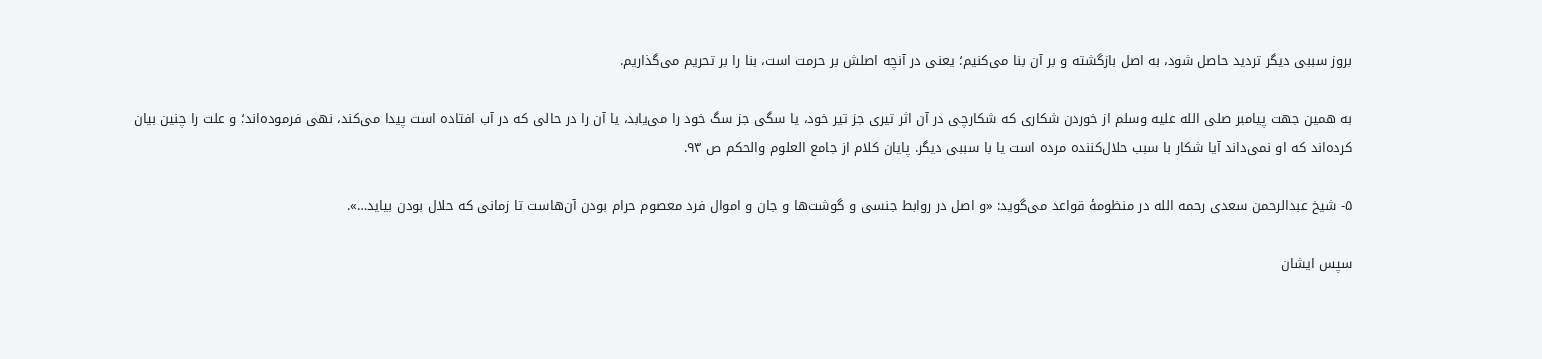بروز سببی دیگر تردید حاصل شود، به اصل بازگشته و بر آن بنا می‌کنیم؛ یعنی در آنچه اصلش بر حرمت است، بنا را بر تحریم می‌گذاریم.

به همین جهت پیامبر صلى الله عليه وسلم از خوردن شکاری که شکارچی در آن اثر تیری جز تیر خود، یا سگی جز سگ خود را می‌یابد، یا آن را در حالی که در آب افتاده است پیدا می‌کند، نهی فرموده‌اند؛ و علت را چنین بیان کرده‌اند که او نمی‌داند آیا شکار با سبب حلال‌کننده مرده است یا با سببی دیگر. پایان کلام از جامع العلوم والحکم ص ۹۳.

۵- شیخ عبدالرحمن سعدی رحمه الله در منظومهٔ قواعد می‌گوید: «و اصل در روابط جنسی و گوشت‌ها و جان و اموال فرد معصوم حرام بودن آن‌هاست تا زمانی که حلال بودن بیاید…».

سپس ایشان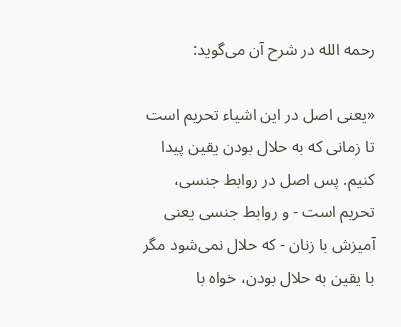رحمه الله در شرح آن می‌گوید:

«یعنی اصل در این اشیاء تحریم است تا زمانی که به حلال بودن یقین پیدا کنیم. پس اصل در روابط جنسی، تحریم است - و روابط جنسی یعنی آمیزش با زنان - که حلال نمی‌شود مگر با یقین به حلال بودن، خواه با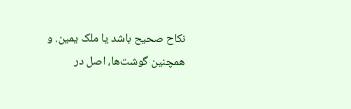نکاح صحیح باشد یا ملک یمین. و همچنین گوشت‌ها، اصل در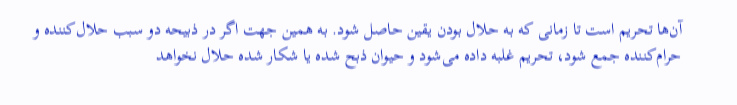آن‌ها تحریم است تا زمانی که به حلال بودن یقین حاصل شود. به همین جهت اگر در ذبیحه دو سبب حلال‌کننده و حرام‌کننده جمع شود، تحریم غلبه داده می‌شود و حیوان ذبح شده یا شکار شده حلال نخواهد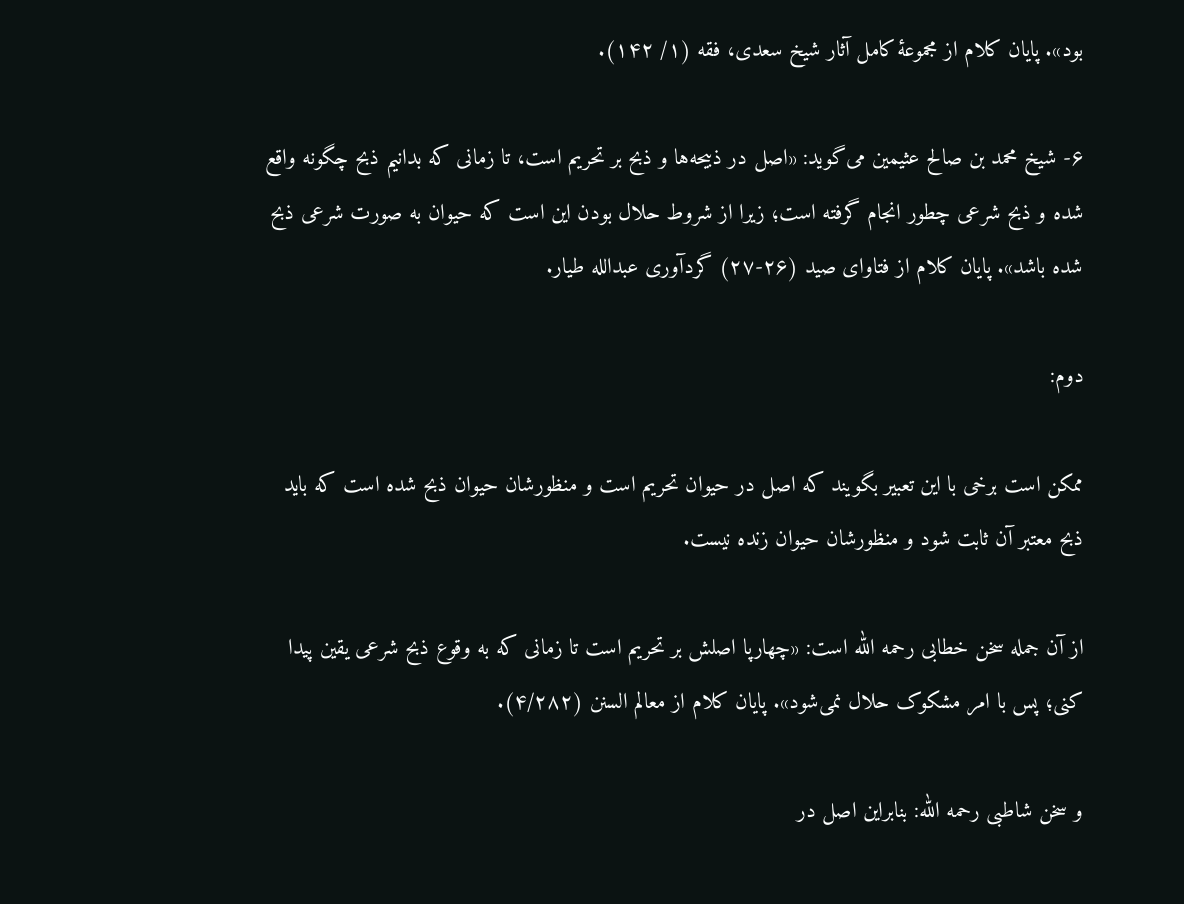بود». پایان کلام از مجموعهٔ کامل آثار شیخ سعدی، فقه (۱/ ۱۴۲).

۶- شیخ محمد بن صالح عثیمین می‌گوید: «اصل در ذبیحه‌ها و ذبح بر تحریم است، تا زمانی که بدانیم ذبح چگونه واقع شده و ذبح شرعی چطور انجام گرفته است؛ زیرا از شروط حلال بودن این است که حیوان به صورت شرعی ذبح شده باشد». پایان کلام از فتاوای صید (۲۶-۲۷) گردآوری عبدالله طیار.

دوم:

ممکن است برخی با این تعبیر بگویند که اصل در حیوان تحریم است و منظورشان حیوان ذبح شده است که باید ذبح معتبر آن ثابت شود و منظورشان حیوان زنده نیست.

از آن جمله سخن خطابی رحمه الله است: «چهارپا اصلش بر تحریم است تا زمانی که به وقوع ذبح شرعی یقین پیدا کنی؛ پس با امر مشکوک حلال نمی‌شود». پایان کلام از معالم السنن (۴/۲۸۲).

و سخن شاطبی رحمه الله: بنابراین اصل در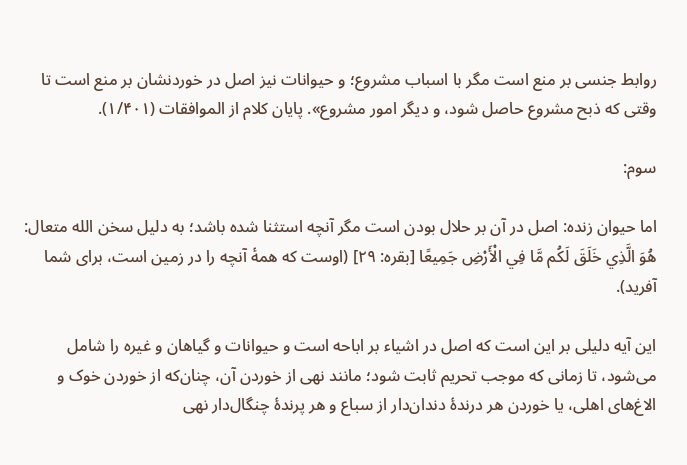روابط جنسی بر منع است مگر با اسباب مشروع؛ و حیوانات نیز اصل در خوردنشان بر منع است تا وقتی که ذبح مشروع حاصل شود، و دیگر امور مشروع». پایان کلام از الموافقات (۱/۴۰۱).

سوم:

اما حیوان زنده: اصل در آن بر حلال بودن است مگر آنچه استثنا شده باشد؛ به دلیل سخن الله متعال: هُوَ الَّذِي خَلَقَ لَكُم مَّا فِي الْأَرْضِ جَمِيعًا [بقره: ۲۹] (اوست که همهٔ آنچه را در زمین است، برای شما آفرید).

این آیه دلیلی بر این است که اصل در اشیاء بر اباحه است و حیوانات و گیاهان و غیره را شامل می‌شود، تا زمانی که موجب تحریم ثابت شود؛ مانند نهی از خوردن آن، چنان‌که از خوردن خوک و الاغ‌های اهلی، یا خوردن هر درندهٔ دندان‌دار از سباع و هر پرندهٔ چنگال‌دار نهی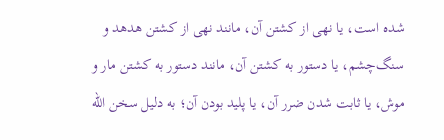شده است، یا نهی از کشتن آن، مانند نهی از کشتن هدهد و سنگ‌چشم، یا دستور به کشتن آن، مانند دستور به کشتن مار و موش، یا ثابت شدن ضرر آن، یا پلید بودن آن؛ به دلیل سخن الله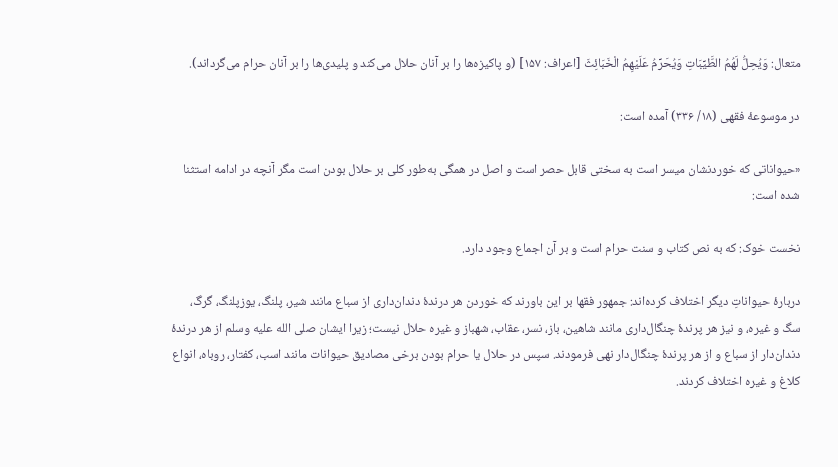متعال: وَيُحِلُّ لَهُمُ الطَّيِّبَاتِ وَيُحَرِّمُ عَلَيْهِمُ الْخَبَائِثَ [اعراف: ۱۵۷] (و پاکیزه‌ها را بر آنان حلال می‌کند و پلیدی‌ها را بر آنان حرام می‌گرداند).

در موسوعهٔ فقهی (۱۸/ ۳۳۶) آمده است:

«حیواناتی که خوردنشان میسر است به سختی قابل حصر است و اصل در همگی به‌طور کلی بر حلال بودن است مگر آنچه در ادامه استثنا شده است:

نخست خوک: که به نص کتاب و سنت حرام است و بر آن اجماع وجود دارد.

دربارهٔ حیواناتِ دیگر اختلاف کرده‌اند: جمهور فقها بر این باورند که خوردن هر درندهٔ دندان‌داری از سباع مانند شیر، پلنگ، یوزپلنگ، گرگ، سگ و غیره، و نیز هر پرندهٔ چنگال‌داری مانند شاهین، باز، نسر، عقاب، شهباز و غیره حلال نیست؛ زیرا ایشان صلى الله عليه وسلم از هر درندهٔ دندان‌دار از سباع و از هر پرندهٔ چنگال‌دار نهی فرمودند. سپس در حلال یا حرام بودن برخی مصادیق حیوانات مانند اسب، کفتار، روباه، انواع کلاغ و غیره اختلاف کردند.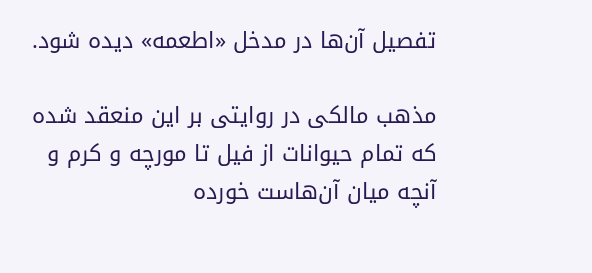تفصیل آن‌ها در مدخل «اطعمه» دیده شود.

مذهب مالکی در روایتی بر این منعقد شده که تمام حیوانات از فیل تا مورچه و کرم و آنچه میان آن‌هاست خورده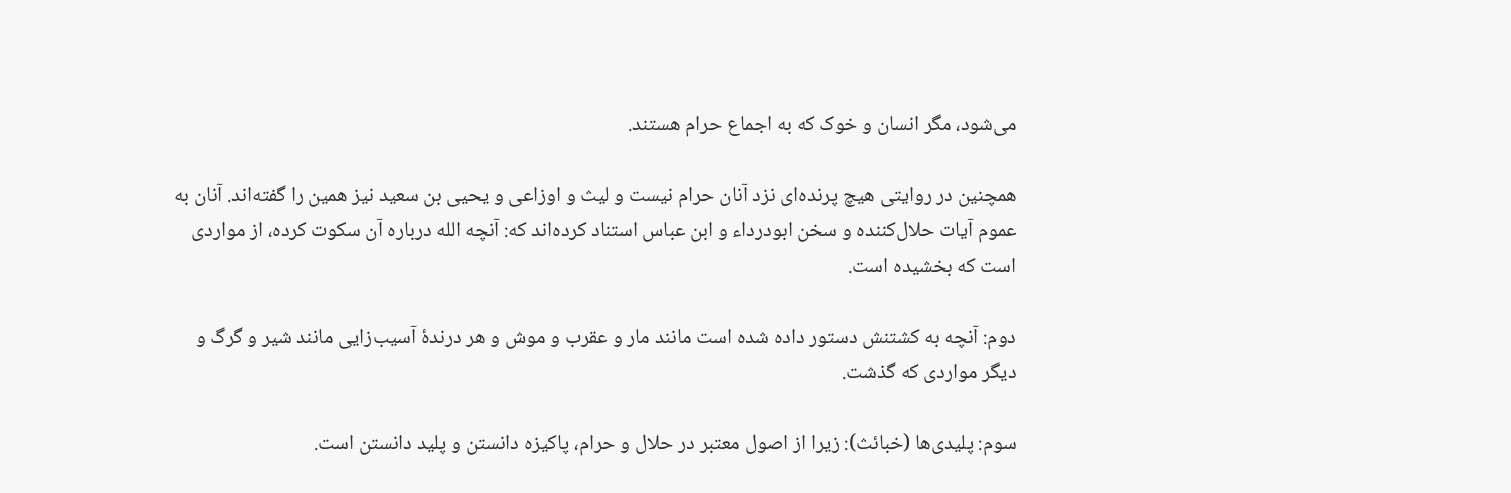می‌شود، مگر انسان و خوک که به اجماع حرام هستند.

همچنین در روایتی هیچ پرنده‌ای نزد آنان حرام نیست و لیث و اوزاعی و یحیی بن سعید نیز همین را گفته‌اند. آنان به عموم آیات حلال‌کننده و سخن ابودرداء و ابن عباس استناد کرده‌اند که: آنچه الله درباره آن سکوت کرده، از مواردی است که بخشیده است.

دوم: آنچه به کشتنش دستور داده شده است مانند مار و عقرب و موش و هر درندهٔ آسیب‌زایی مانند شیر و گرگ و دیگر مواردی که گذشت.

سوم: پلیدی‌ها (خبائث): زیرا از اصول معتبر در حلال و حرام، پاکیزه دانستن و پلید دانستن است.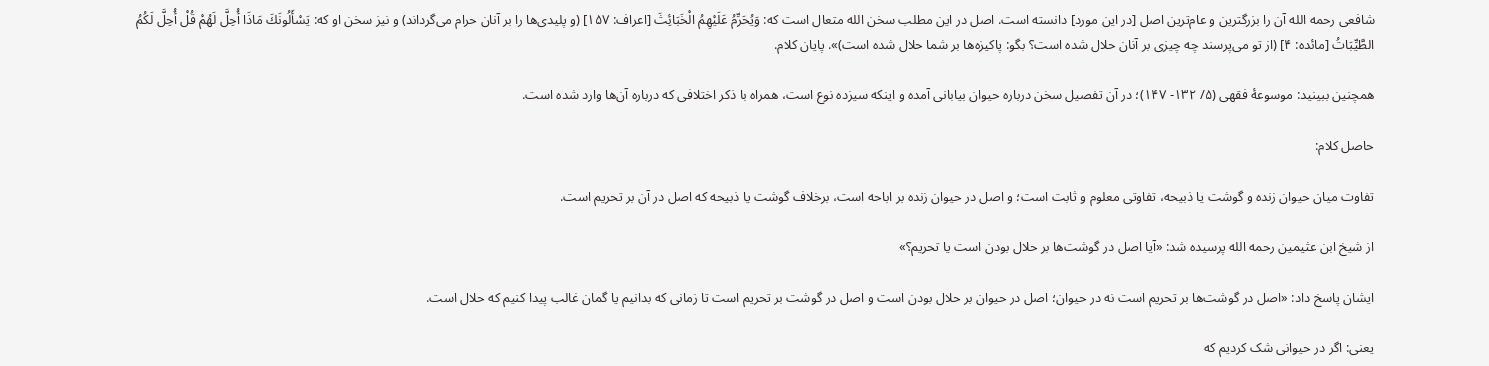شافعی رحمه الله آن را بزرگترین و عام‌ترین اصل [در این مورد] دانسته است. اصل در این مطلب سخن الله متعال است که: وَيُحَرِّمُ عَلَيْهِمُ الْخَبَائِثَ [اعراف: ۱۵۷] (و پلیدی‌ها را بر آنان حرام می‌گرداند) و نیز سخن او که: يَسْأَلُونَكَ مَاذَا أُحِلَّ لَهُمْ قُلْ أُحِلَّ لَكُمُ الطَّيِّبَاتُ [مائده: ۴] (از تو می‌پرسند چه چیزی بر آنان حلال شده است؟ بگو: پاکیزه‌ها بر شما حلال شده است)». پایان کلام.

همچنین ببینید: موسوعهٔ فقهی (۵/ ۱۳۲- ۱۴۷)؛ در آن تفصیل سخن درباره حیوان بیابانی آمده و اینکه سیزده نوع است، همراه با ذکر اختلافی که درباره آن‌ها وارد شده است.

حاصل کلام:

تفاوت میان حیوان زنده و گوشت یا ذبیحه، تفاوتی معلوم و ثابت است؛ و اصل در حیوان زنده بر اباحه است، برخلاف گوشت یا ذبیحه که اصل در آن بر تحریم است.

از شیخ ابن عثیمین رحمه الله پرسیده شد: «آیا اصل در گوشت‌ها بر حلال بودن است یا تحریم؟»

ایشان پاسخ داد: «اصل در گوشت‌ها بر تحریم است نه در حیوان؛ اصل در حیوان بر حلال بودن است و اصل در گوشت بر تحریم است تا زمانی که بدانیم یا گمان غالب پیدا کنیم که حلال است.

یعنی: اگر در حیوانی شک کردیم که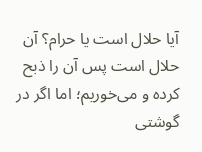آیا حلال است یا حرام؟ آن حلال است پس آن را ذبح کرده و می‌خوریم؛ اما اگر در گوشتی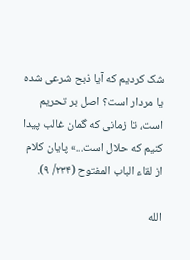شک کردیم که آیا ذبح شرعی شده یا مردار است؟ اصل بر تحریم است، تا زمانی که گمان غالب پیدا کنیم که حلال است...» پایان کلام از لقاء الباب المفتوح (۲۳۴/ ۹).

الله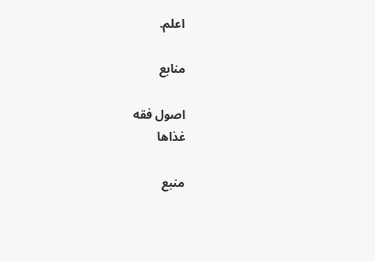اعلم.

منابع

اصول فقه
غذاها

منبع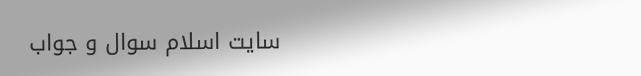سایت اسلام سوال و جواب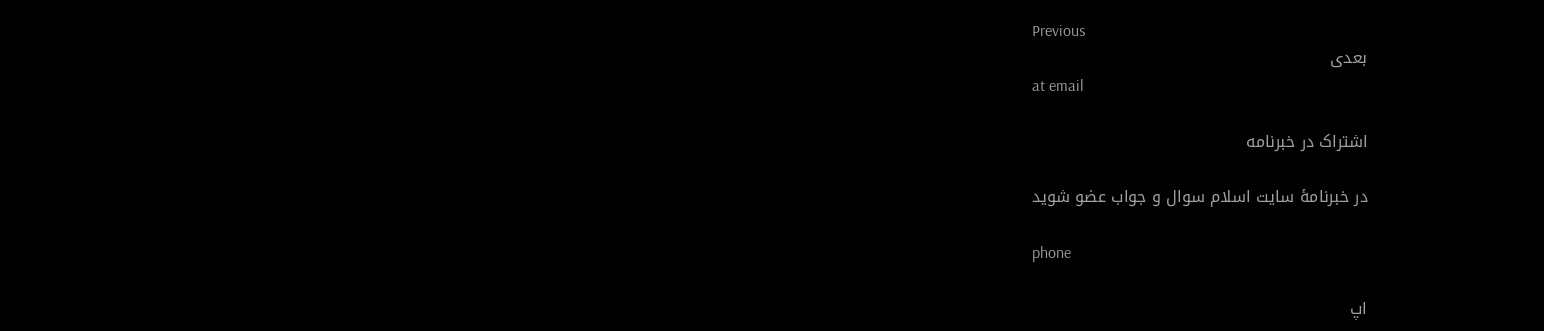Previous
بعدی
at email

اشتراک در خبرنامه

در خبرنامهٔ سایت اسلام سوال و جواب عضو شوید

phone

اپ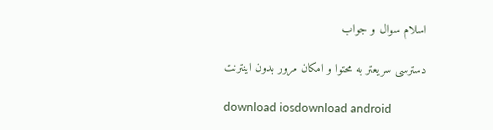اسلام سوال و جواب

دسترسی سریعتر به محتوا و امکان مرور بدون اینترنت

download iosdownload android